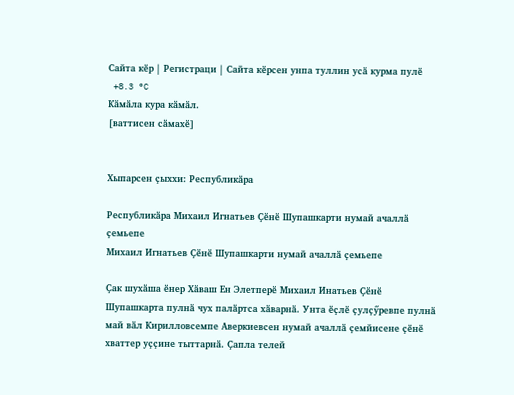Сайта кӗр | Регистраци | Сайта кӗрсен унпа туллин усӑ курма пулӗ
 +8.3 °C
Кӑмӑла кура кӑмӑл.
[ваттисен сӑмахӗ]


Хыпарсен ҫыххи: Республикӑра

Республикӑра Михаил Игнатьев Ҫӗнӗ Шупашкарти нумай ачаллӑ ҫемьепе
Михаил Игнатьев Ҫӗнӗ Шупашкарти нумай ачаллӑ ҫемьепе

Ҫак шухӑша ӗнер Xӑваш Ен Элетперӗ Михаил Инатьев Ҫӗнӗ Шупашкарта пулнӑ чух палӑртса хӑварнӑ. Унта ӗҫлӗ ҫулҫӳревпе пулнӑ май вӑл Кирилловсемпе Аверкиевсен нумай ачаллӑ ҫемйисене ҫӗнӗ хваттер уҫҫине тыттарнӑ. Ҫапла телей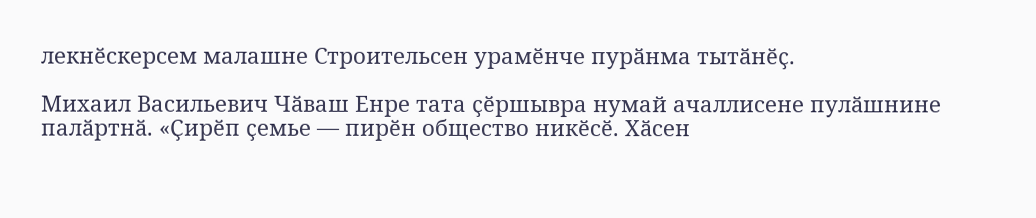лекнӗскерсем малашне Строительсен урамӗнче пурӑнма тытӑнӗҫ.

Михаил Васильевич Чӑваш Енре тата ҫӗршывра нумай ачаллисене пулӑшнине палӑртнӑ. «Ҫирӗп ҫемье — пирӗн общество никӗсӗ. Хӑсен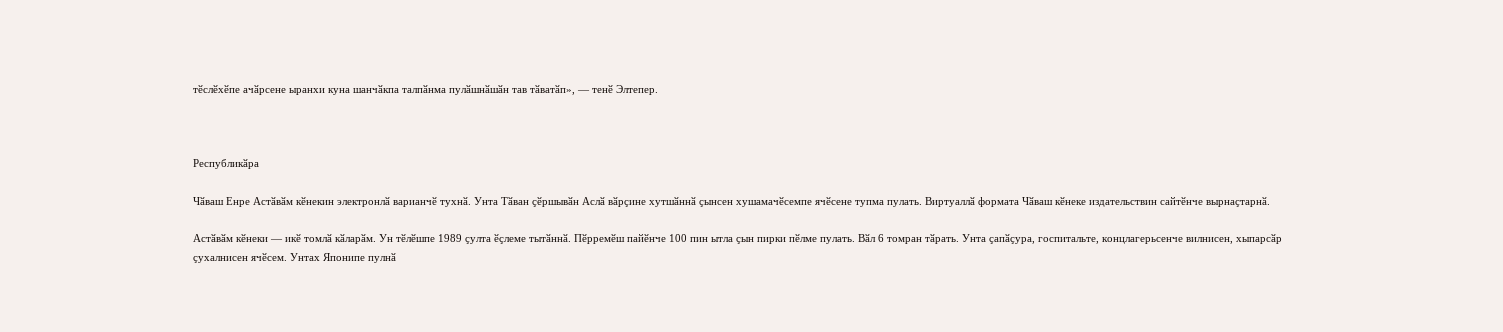тӗслӗхӗпе ачӑрсене ыранхи куна шанчӑкпа талпӑнма пулӑшнӑшӑн тав тӑватӑп», — тенӗ Элтепер.



Республикӑра

Чӑваш Енре Астӑвӑм кӗнекин электронлӑ варианчӗ тухнӑ. Унта Тӑван ҫӗршывӑн Аслӑ вӑрҫине хутшӑннӑ ҫынсен хушамачӗсемпе ячӗсене тупма пулать. Виртуаллӑ формата Чӑваш кӗнеке издательствин сайтӗнче вырнаҫтарнӑ.

Астӑвӑм кӗнеки — икӗ томлӑ кӑларӑм. Ун тӗлӗшпе 1989 ҫулта ӗҫлеме тытӑннӑ. Пӗрремӗш пайӗнче 100 пин ытла ҫын пирки пӗлме пулать. Вӑл 6 томран тӑрать. Унта ҫапӑҫура, госпитальте, концлагерьсенче вилнисен, хыпарсӑр ҫухалнисен ячӗсем. Унтах Японипе пулнӑ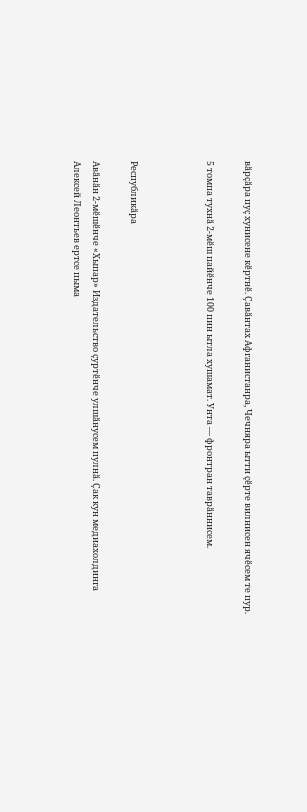вӑрҫӑра пуҫ хунисене кӗртнӗ. Ҫавӑнтах Афганистанра, Чечняра ытти ҫӗрте вилнисен ячӗсем те пур.

5 томпа тухнӑ 2-мӗш пайӗнче 100 пин ытла хушамат. Унта — фронтран таврӑннисем.



Республикӑра

Авӑнӑн 2-мӗшӗнче «Хыпар» Издательство ҫуртӗнче улшӑнусем пулнӑ. Ҫак кун медиахолдинга Алексей Леонтьев ертсе пыма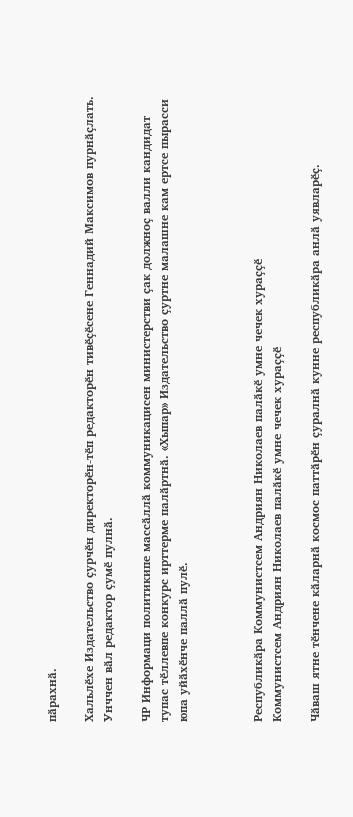пӑрахнӑ.

Хальлӗхе Издательство ҫурчӗн директорӗн-тӗп редакторӗн тивӗҫӗсене Геннадий Максимов пурнӑҫлать. Унччен вӑл редактор ҫумӗ пулнӑ.

ЧР Информаци политикипе массӑллӑ коммуникацисен министерстви ҫак должноҫ валли кандидат тупас тӗллевпе конкурс ирттерме палӑртнӑ. «Хыпар» Издательство ҫуртне малашне кам ертсе пырасси юпа уйӑхӗнче паллӑ пулӗ.



Республикӑра Коммунистсем Андриян Николаев палӑкӗ умне чечек хураҫҫӗ
Коммунистсем Андриян Николаев палӑкӗ умне чечек хураҫҫӗ

Чӑваш ятне тӗнчене кӑларнӑ космос паттӑрӗн ҫуралнӑ кунне республикӑра анлӑ уявларӗҫ.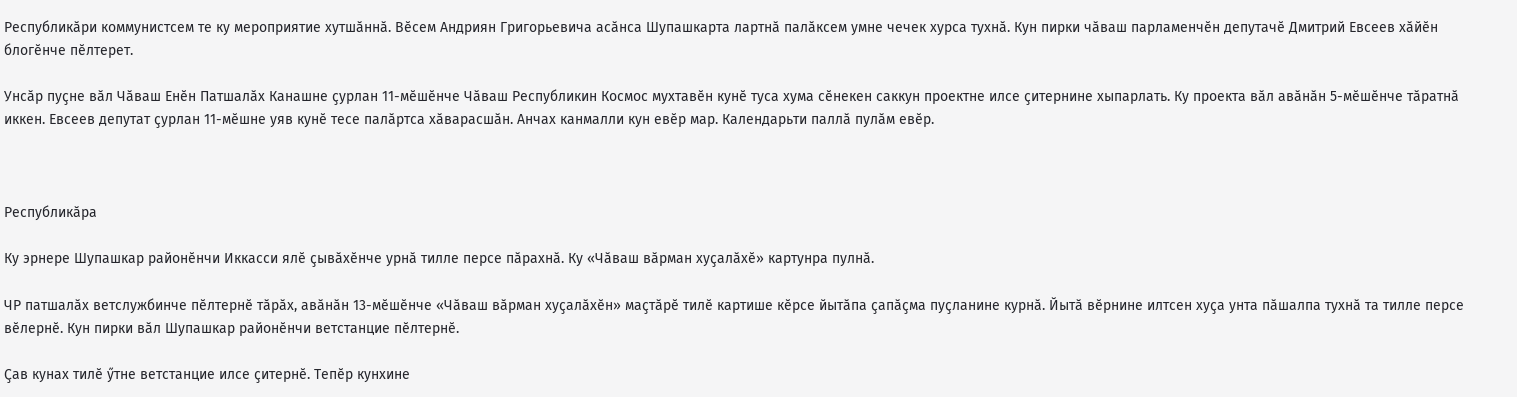Республикӑри коммунистсем те ку мероприятие хутшӑннӑ. Вӗсем Андриян Григорьевича асӑнса Шупашкарта лартнӑ палӑксем умне чечек хурса тухнӑ. Кун пирки чӑваш парламенчӗн депутачӗ Дмитрий Евсеев хӑйӗн блогӗнче пӗлтерет.

Унсӑр пуҫне вӑл Чӑваш Енӗн Патшалӑх Канашне ҫурлан 11-мӗшӗнче Чӑваш Республикин Космос мухтавӗн кунӗ туса хума сӗнекен саккун проектне илсе ҫитернине хыпарлать. Ку проекта вӑл авӑнӑн 5-мӗшӗнче тӑратнӑ иккен. Евсеев депутат ҫурлан 11-мӗшне уяв кунӗ тесе палӑртса хӑварасшӑн. Анчах канмалли кун евӗр мар. Календарьти паллӑ пулӑм евӗр.



Республикӑра

Ку эрнере Шупашкар районӗнчи Иккасси ялӗ ҫывӑхӗнче урнӑ тилле персе пӑрахнӑ. Ку «Чӑваш вӑрман хуҫалӑхӗ» картунра пулнӑ.

ЧР патшалӑх ветслужбинче пӗлтернӗ тӑрӑх, авӑнӑн 13-мӗшӗнче «Чӑваш вӑрман хуҫалӑхӗн» маҫтӑрӗ тилӗ картише кӗрсе йытӑпа ҫапӑҫма пуҫланине курнӑ. Йытӑ вӗрнине илтсен хуҫа унта пӑшалпа тухнӑ та тилле персе вӗлернӗ. Кун пирки вӑл Шупашкар районӗнчи ветстанцие пӗлтернӗ.

Ҫав кунах тилӗ ӳтне ветстанцие илсе ҫитернӗ. Тепӗр кунхине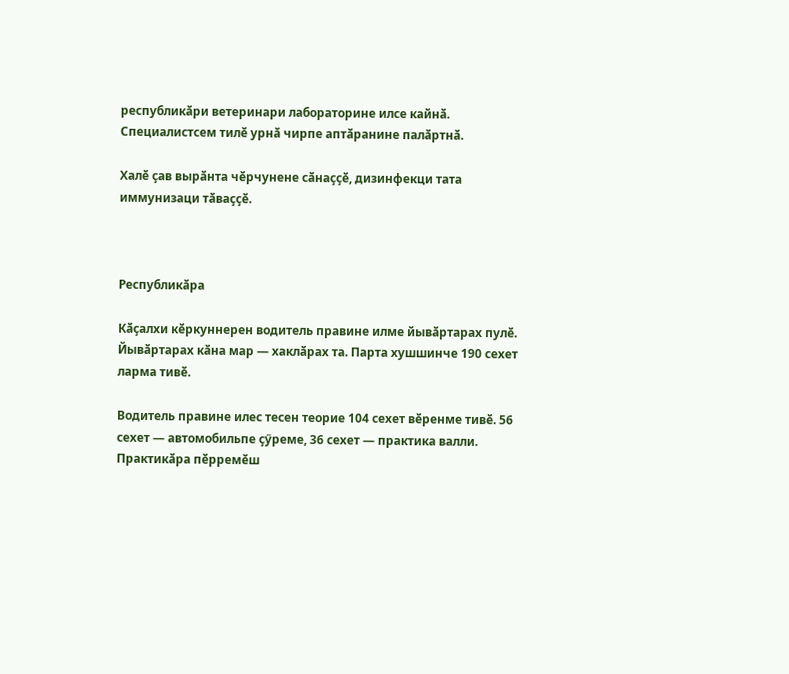республикӑри ветеринари лабораторине илсе кайнӑ. Специалистсем тилӗ урнӑ чирпе аптӑранине палӑртнӑ.

Халӗ ҫав вырӑнта чӗрчунене сӑнаҫҫӗ, дизинфекци тата иммунизаци тӑваҫҫӗ.



Республикӑра

Кӑҫалхи кӗркуннерен водитель правине илме йывӑртарах пулӗ. Йывӑртарах кӑна мар — хаклӑрах та. Парта хушшинче 190 сехет ларма тивӗ.

Водитель правине илес тесен теорие 104 сехет вӗренме тивӗ. 56 сехет — автомобильпе ҫӳреме, 36 сехет — практика валли. Практикӑра пӗрремӗш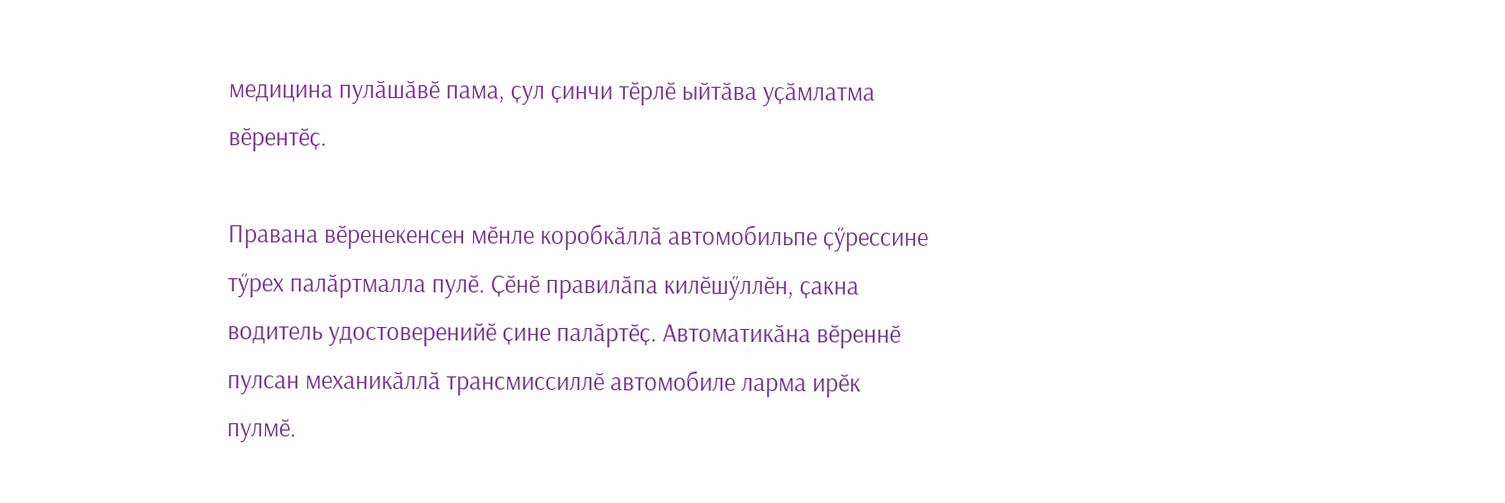медицина пулӑшӑвӗ пама, ҫул ҫинчи тӗрлӗ ыйтӑва уҫӑмлатма вӗрентӗҫ.

Правана вӗренекенсен мӗнле коробкӑллӑ автомобильпе ҫӳрессине тӳрех палӑртмалла пулӗ. Ҫӗнӗ правилӑпа килӗшӳллӗн, ҫакна водитель удостоверенийӗ ҫине палӑртӗҫ. Автоматикӑна вӗреннӗ пулсан механикӑллӑ трансмиссиллӗ автомобиле ларма ирӗк пулмӗ.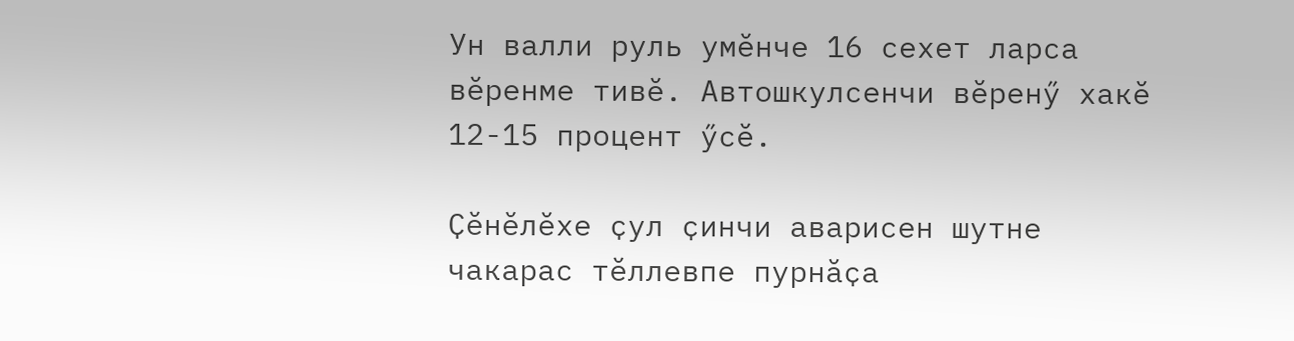Ун валли руль умӗнче 16 сехет ларса вӗренме тивӗ. Автошкулсенчи вӗренӳ хакӗ 12-15 процент ӳсӗ.

Ҫӗнӗлӗхе ҫул ҫинчи аварисен шутне чакарас тӗллевпе пурнӑҫа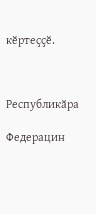кӗртеҫҫӗ.



Республикӑра

Федерацин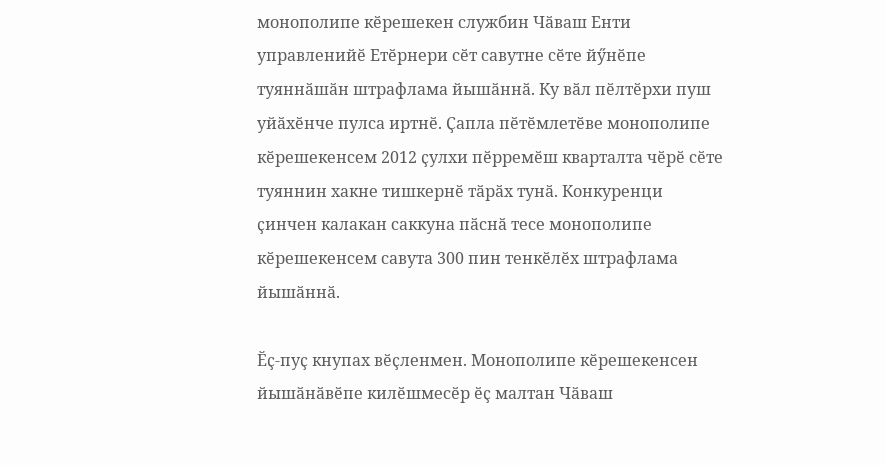монополипе кӗрешекен службин Чӑваш Енти управленийӗ Етӗрнери сӗт савутне сӗте йӳнӗпе туяннӑшӑн штрафлама йышӑннӑ. Ку вӑл пӗлтӗрхи пуш уйӑхӗнче пулса иртнӗ. Ҫапла пӗтӗмлетӗве монополипе кӗрешекенсем 2012 ҫулхи пӗрремӗш кварталта чӗрӗ сӗте туяннин хакне тишкернӗ тӑрӑх тунӑ. Конкуренци ҫинчен калакан саккуна пӑснӑ тесе монополипе кӗрешекенсем савута 300 пин тенкӗлӗх штрафлама йышӑннӑ.

Ӗҫ-пуҫ кнупах вӗҫленмен. Монополипе кӗрешекенсен йышӑнӑвӗпе килӗшмесӗр ӗҫ малтан Чӑваш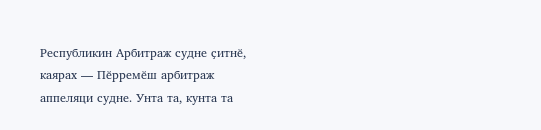Республикин Арбитраж судне ҫитнӗ, каярах — Пӗрремӗш арбитраж аппеляци судне. Унта та, кунта та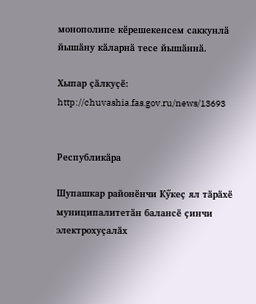монополипе кӗрешекенсем саккунлӑ йышӑну кӑларнӑ тесе йышӑннӑ.

Хыпар ҫӑлкуҫӗ: http://chuvashia.fas.gov.ru/news/13693


Республикӑра

Шупашкар районӗнчи Кӳкеҫ ял тӑрӑхӗ муниципалитетӑн балансӗ ҫинчи электрохуҫалӑх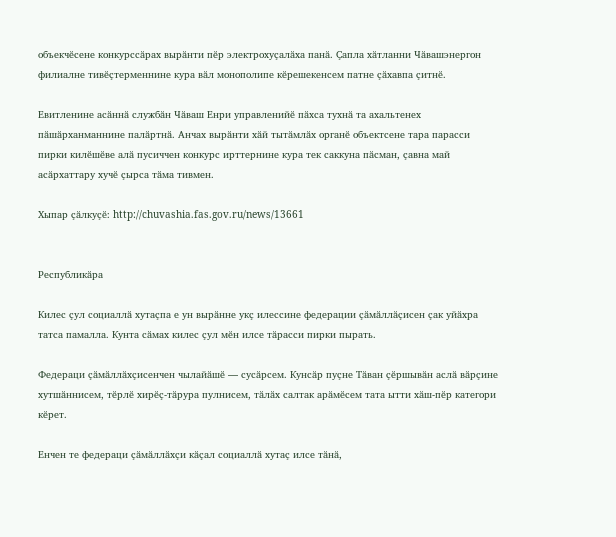объекчӗсене конкурссӑрах вырӑнти пӗр электрохуҫалӑха панӑ. Ҫапла хӑтланни Чӑвашэнергон филиалне тивӗҫтерменнине кура вӑл монополипе кӗрешекенсем патне ҫӑхавпа ҫитнӗ.

Евитленине асӑннӑ службӑн Чӑваш Енри управленийӗ пӑхса тухнӑ та ахальтенех пӑшӑрханманнине палӑртнӑ. Анчах вырӑнти хӑй тытӑмлӑх органӗ объектсене тара парасси пирки килӗшӗве алӑ пусиччен конкурс ирттернине кура тек саккуна пӑсман, ҫавна май асӑрхаттару хучӗ ҫырса тӑма тивмен.

Хыпар ҫӑлкуҫӗ: http://chuvashia.fas.gov.ru/news/13661


Республикӑра

Килес ҫул социаллӑ хутаҫпа е ун вырӑнне укҫ илессине федерации ҫӑмӑллӑҫисен ҫак уйӑхра татса памалла. Кунта сӑмах килес ҫул мӗн илсе тӑрасси пирки пырать.

Федераци ҫӑмӑллӑхҫисенчен чылайӑшӗ — сусӑрсем. Кунсӑр пуҫне Тӑван ҫӗршывӑн аслӑ вӑрҫине хутшӑннисем, тӗрлӗ хирӗҫ-тӑрура пулнисем, тӑлӑх салтак арӑмӗсем тата ытти хӑш-пӗр категори кӗрет.

Енчен те федераци ҫӑмӑллӑхҫи кӑҫал социаллӑ хутаҫ илсе тӑнӑ,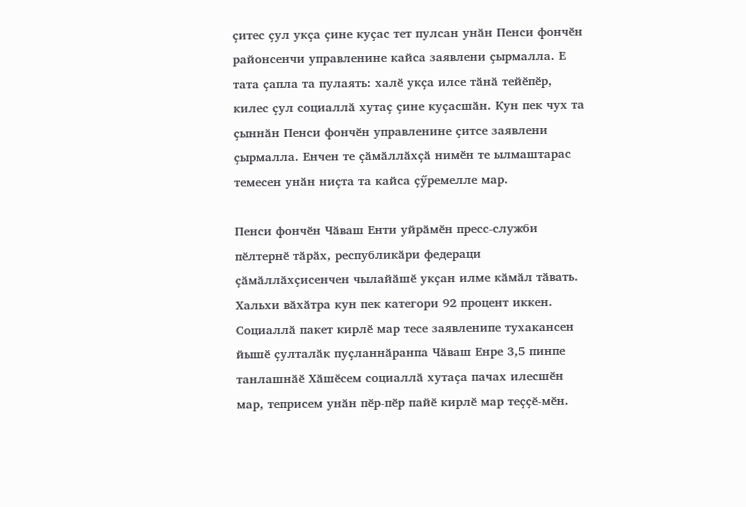ҫитес ҫул укҫа ҫине куҫас тет пулсан унӑн Пенси фончӗн районсенчи управленине кайса заявлени ҫырмалла. Е тата ҫапла та пулаять: халӗ укҫа илсе тӑнӑ тейӗпӗр, килес ҫул социаллӑ хутаҫ ҫине куҫасшӑн. Кун пек чух та ҫыннӑн Пенси фончӗн управленине ҫитсе заявлени ҫырмалла. Енчен те ҫӑмӑллӑхҫӑ нимӗн те ылмаштарас темесен унӑн ниҫта та кайса ҫӳремелле мар.

Пенси фончӗн Чӑваш Енти уйрӑмӗн пресс-служби пӗлтернӗ тӑрӑх, республикӑри федераци ҫӑмӑллӑхҫисенчен чылайӑшӗ укҫан илме кӑмӑл тӑвать. Хальхи вӑхӑтра кун пек категори 92 процент иккен. Социаллӑ пакет кирлӗ мар тесе заявленипе тухакансен йышӗ ҫулталӑк пуҫланнӑранпа Чӑваш Енре 3,5 пинпе танлашнӑӗ Хӑшӗсем социаллӑ хутаҫа пачах илесшӗн мар, теприсем унӑн пӗр-пӗр пайӗ кирлӗ мар теҫҫӗ-мӗн.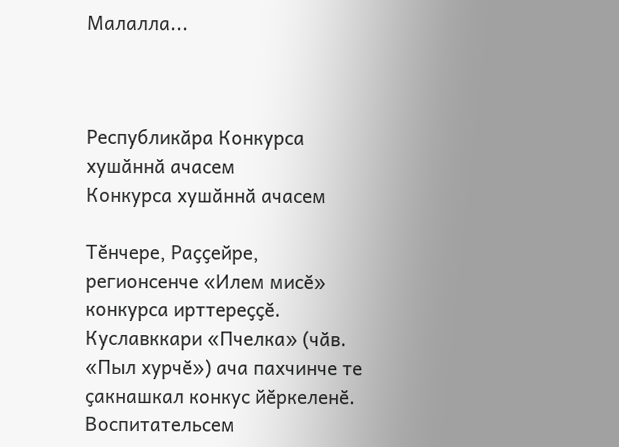Малалла...



Республикӑра Конкурса хушӑннӑ ачасем
Конкурса хушӑннӑ ачасем

Тӗнчере, Раҫҫейре, регионсенче «Илем мисӗ» конкурса ирттереҫҫӗ. Куславккари «Пчелка» (чӑв. «Пыл хурчӗ») ача пахчинче те ҫакнашкал конкус йӗркеленӗ. Воспитательсем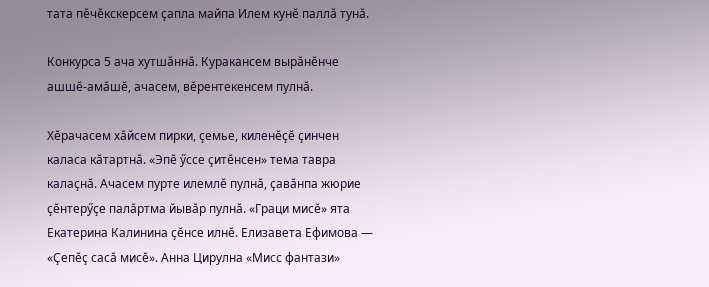тата пӗчӗкскерсем ҫапла майпа Илем кунӗ паллӑ тунӑ.

Конкурса 5 ача хутшӑннӑ. Куракансем вырӑнӗнче ашшӗ-амӑшӗ, ачасем, вӗрентекенсем пулнӑ.

Хӗрачасем хӑйсем пирки, ҫемье, киленӗҫӗ ҫинчен каласа кӑтартнӑ. «Эпӗ ӳссе ҫитӗнсен» тема тавра калаҫнӑ. Ачасем пурте илемлӗ пулнӑ, ҫавӑнпа жюрие ҫӗнтерӳҫе палӑртма йывӑр пулнӑ. «Граци мисӗ» ята Екатерина Калинина ҫӗнсе илнӗ. Елизавета Ефимова — «Ҫепӗҫ сасӑ мисӗ». Анна Цирулна «Мисс фантази»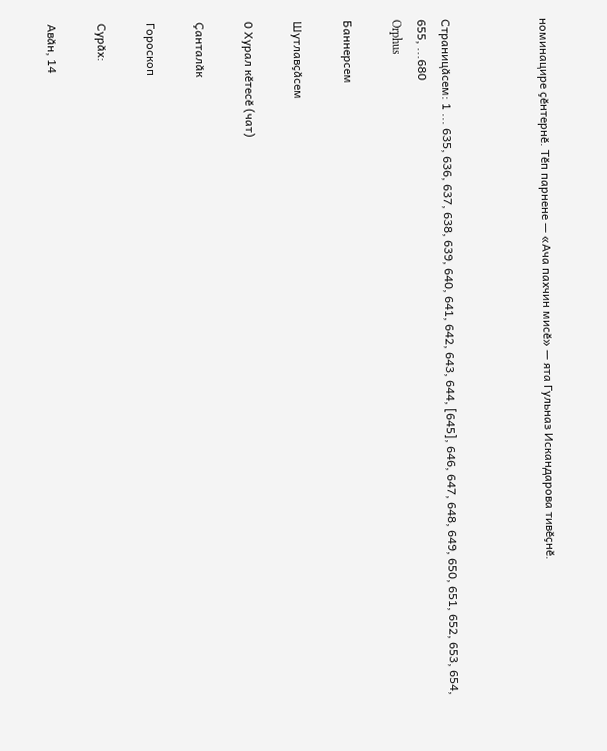номинацире ҫӗнтернӗ. Тӗп парнене — «Ача пахчин мисӗ» — ята Гульназ Искандарова тивӗҫнӗ.



Страницӑсем: 1 ... 635, 636, 637, 638, 639, 640, 641, 642, 643, 644, [645], 646, 647, 648, 649, 650, 651, 652, 653, 654, 655, ...680
Orphus

Баннерсем

Шутлавҫӑсем

0 Хурал кӗтесӗ (чат)

Ҫанталӑк

Гороскоп

Сурӑх:

Авӑн, 14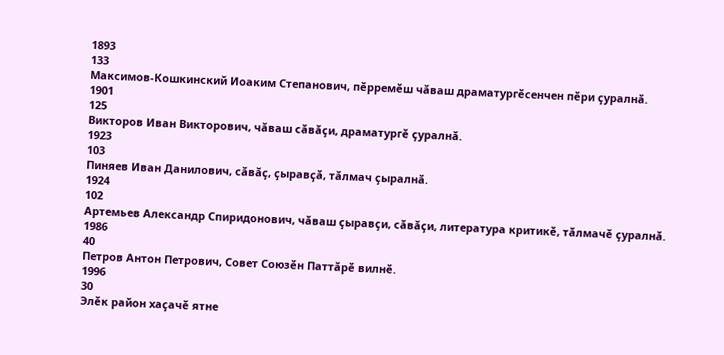1893
133
Максимов-Кошкинский Иоаким Степанович, пӗрремӗш чӑваш драматургӗсенчен пӗри ҫуралнӑ.
1901
125
Викторов Иван Викторович, чӑваш сӑвӑҫи, драматургӗ ҫуралнӑ.
1923
103
Пиняев Иван Данилович, сӑвӑҫ, ҫыравҫӑ, тӑлмач ҫыралнӑ.
1924
102
Артемьев Александр Спиридонович, чӑваш ҫыравҫи, сӑвӑҫи, литература критикӗ, тӑлмачӗ ҫуралнӑ.
1986
40
Петров Антон Петрович, Совет Союзӗн Паттӑрӗ вилнӗ.
1996
30
Элӗк район хаҫачӗ ятне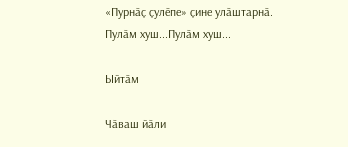«Пурнӑҫ ҫулӗпе» ҫине улӑштарнӑ.
Пулӑм хуш...Пулӑм хуш...

Ыйтӑм

Чӑваш йӑли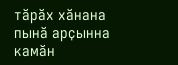тӑрӑх хӑнана пынӑ арҫынна камӑн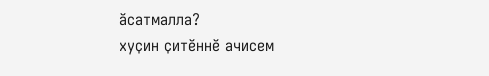ӑсатмалла?
хуҫин ҫитӗннӗ ачисем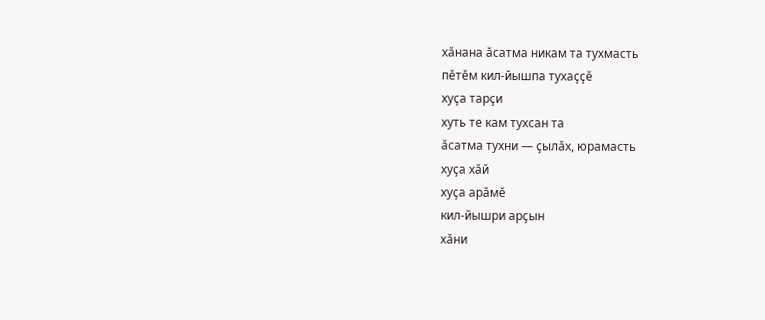хӑнана ӑсатма никам та тухмасть
пӗтӗм кил-йышпа тухаҫҫӗ
хуҫа тарҫи
хуть те кам тухсан та
ӑсатма тухни — ҫылӑх, юрамасть
хуҫа хӑй
хуҫа арӑмӗ
кил-йышри арҫын
хӑни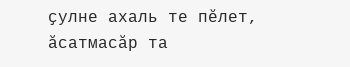ҫулне ахаль те пӗлет, ӑсатмасӑр та